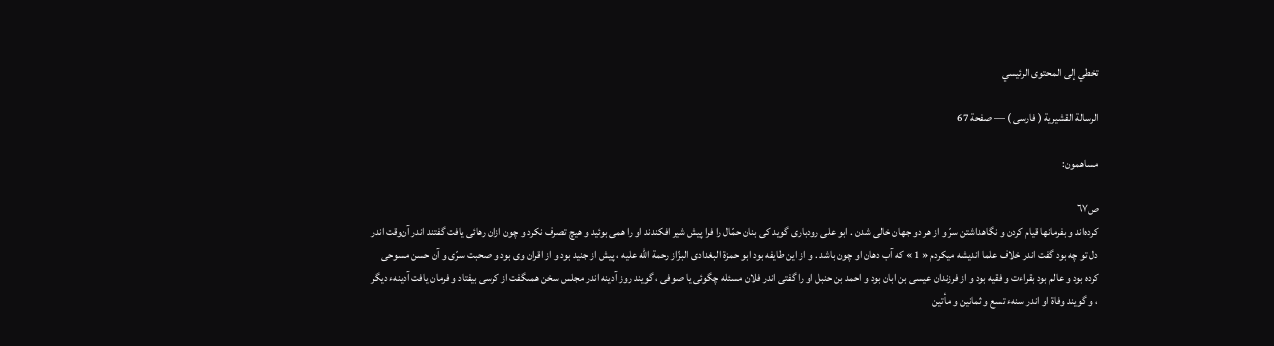تخطي إلى المحتوى الرئيسي

الرسالة القشيرية ( فارسى ) — صفحة 67

مساهمون:

ص٦٧
كرده‌اند و بفرمانها قيام كردن و نگاهداشتن سرّ و از هر دو جهان خالى شدن . ابو على رودبارى گويد كى بنان حمّال را فرا پيش شير افكندند او را همى بوئيد و هيچ تصرف نكرد و چون ازان رهائى يافت گفتند اندر آن‌وقت اندر دل تو چه بود گفت اندر خلاف علما انديشه ميكردم « 1 » كه آب دهان او چون باشد . و از اين طايفه بود ابو حمزة البغدادى البزّاز رحمة اللّه عليه ، پيش از جنيد بود و از اقران وى بود و صحبت سرّى و آن حسن مسوحى كرده بود و عالم بود بقراءت و فقيه بود و از فرزندان عيسى بن ابان بود و احمد بن حنبل او را گفتى اندر فلان مسئله چگوئى يا صوفى ، گويند روز آدينه اندر مجلس سخن همىگفت از كرسى بيفتاد و فرمان يافت آدينهء ديگر ، و گويند وفاة او اندر سنهء تسع و ثمانين و مأتين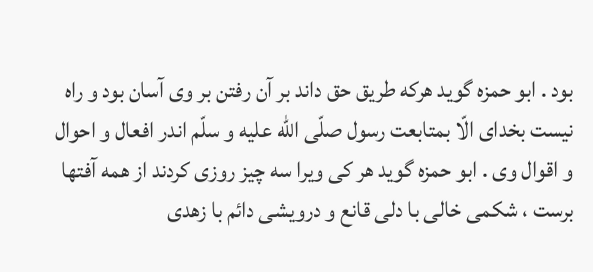بود . ابو حمزه گويد هركه طريق حق داند بر آن رفتن بر وى آسان بود و راه نيست بخداى الّا بمتابعت رسول صلّى اللّه عليه و سلّم اندر افعال و احوال و اقوال وى . ابو حمزه گويد هر كى ويرا سه چيز روزى كردند از همه آفتها برست ، شكمى خالى با دلى قانع و درويشى دائم با زهدى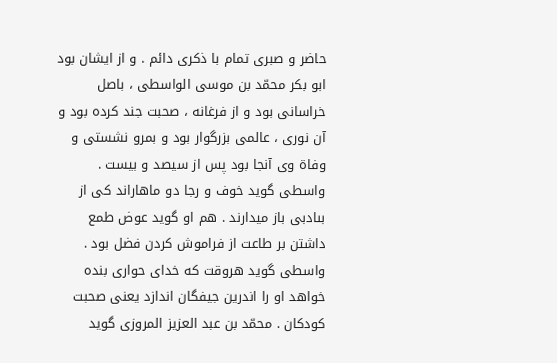حاضر و صبرى تمام با ذكرى دائم . و از ايشان بود ابو بكر محمّد بن موسى الواسطى ، باصل خراسانى بود و از فرغانه ، صحبت جند كرده بود و آن نورى ، عالمى بزرگوار بود و بمرو نشستى و وفاة وى آنجا بود پس از سيصد و بيست . واسطى گويد خوف و رجا دو ماهاراند كى از بىادبى باز ميدارند . هم او گويد عوض طمع داشتن بر طاعت از فراموش كردن فضل بود . واسطى گويد هروقت كه خداى حوارى بنده خواهد او را اندرين جيفگان اندازد يعنى صحبت كودكان . محمّد بن عبد العزيز المروزى گويد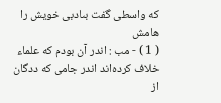كه واسطى گفت بىادبى خويش را
هامش
( 1 ) - مب : اندر آن بودم كه علماء خلاف كرده‌اند اندر جامى كه ددگان از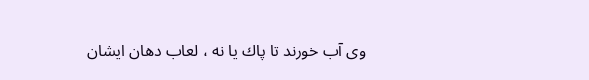وى آب خورند تا پاك يا نه ، لعاب دهان ايشان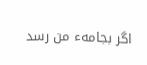اگر بجامهء من رسد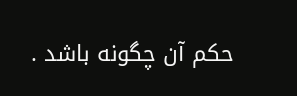حكم آن چگونه باشد .